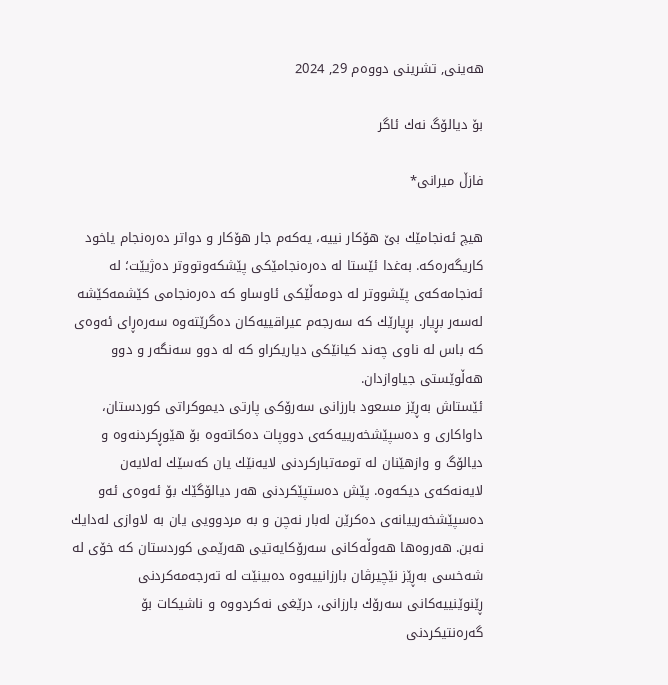هه‌ینی, تشرینی دووه‌م 29, 2024

بۆ دیالۆگ نه‌ك ئاگر

فازڵ میرانی*

هیچ ئه‌نجامێك بێ هۆكار نییه‌، یه‌كه‌م جار هۆكار و دواتر ده‌ره‌نجام یاخود كاریگه‌ره‌كه. به‌غدا ئێستا له‌ ده‌ره‌نجامێكی پێشكه‌وتووتر ده‌ژیێت؛ له‌ ئه‌نجامه‌كه‌ی پێشووتر له‌ دومه‌ڵێكی ئاوساو كه‌ ده‌ره‌نجامی كێشمه‌كێشه‌ له‌سه‌ر بڕیار. بڕیارێك كه‌ سه‌رجه‌م عیراقییه‌كان ده‌گرێته‌وه‌ سه‌ره‌ڕای ئه‌وه‌ی كه‌ باس له‌ ناوی چه‌ند كیانێكی دیاریكراو كه‌ له‌ دوو سه‌نگه‌ر و دوو هه‌ڵوێستی جیاوازدان.
ئێستاش به‌ڕێز مسعود بارزانی سه‌رۆكی پارتی دیموكراتی كوردستان، داواكاری و ده‌سپێشخه‌رییه‌كه‌ی دووپات ده‌كاته‌وه‌ بۆ هێوڕكردنه‌وه‌ و دیالۆگ و وازهێنان له‌ تومه‌تباركردنی لایه‌نێك یان كه‌سێك له‌لایه‌ن لایه‌نه‌كه‌ی دیكەوە. پێش ده‌ستپێكردنی هه‌ر دیالۆگێك بۆ ئه‌وه‌ی ئه‌و ده‌سپێشخه‌رییانه‌ی ده‌كرێن له‌بار نه‌چن و به‌ مردوویی یان به ‌لاوازی له‌دایك نه‌بن. هه‌روه‌ها هه‌وڵه‌كانی سه‌رۆكایه‌تیی هه‌رێمی كوردستان كه‌ خۆی له‌ شه‌خسی به‌ڕێز نێچیرڤان بارزانییه‌وه‌ ده‌بینێت له‌ ته‌رجه‌مه‌كردنی ڕێنوێنییه‌كانی سه‌رۆك بارزانی، درێغی نه‌كردووه‌ و ناشیكات بۆ گه‌ره‌نتیكردنی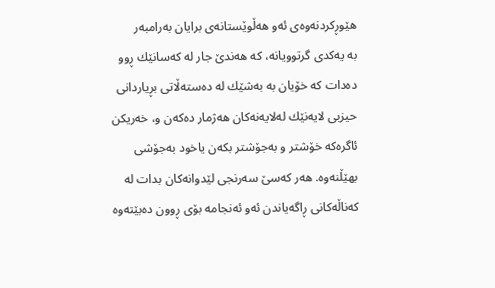هێوڕكردنه‌وه‌ی ئه‌و هه‌ڵوێستانه‌ی برایان به‌رامبه‌ر به ‌یه‌كدی گرتوویانه‌، كه‌ هه‌ندێ جار له‌ كه‌سانێك ڕوو ده‌دات كه‌ خۆیان به ‌به‌شێك له‌ ده‌سته‌ڵاتی بڕیاردانی حیزبی لایه‌نێك له‌لایه‌نه‌كان هه‌ژمار ده‌كه‌ن و، خه‌ریكن ئاگره‌كه‌ خۆشتر و به‌جۆشتر بكه‌ن یاخود به‌جۆشی بهێڵنه‌وه‌. هه‌ر كه‌سێ سه‌رنجی لێدوانه‌كان بدات له‌ كه‌ناڵه‌كانی ڕاگه‌یاندن ئه‌و ئه‌نجامه‌ بۆی ڕوون ده‌بێته‌وه‌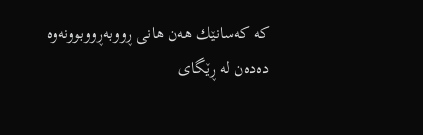كه‌ كه‌سانێك هه‌ن هانی ڕووبه‌ڕووبوونه‌وه‌ ده‌ده‌ن له‌ ڕێگای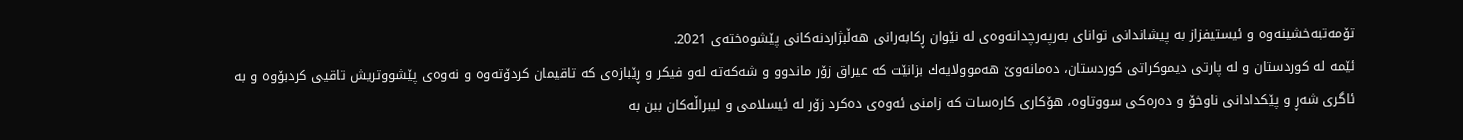تۆمه‌تبه‌خشینه‌وه‌ و ئیستیفزاز به‌ پیشاندانی توانای به‌رپه‌رچدانه‌وه‌ی له‌ نێوان ڕكابه‌رانی هه‌ڵبژاردنه‌كانی پێشوه‌خته‌ی 2021.
ئێمه‌ له‌ كوردستان و له‌ پارتی دیموكراتی كوردستان، ده‌مانه‌وێ هه‌موولایه‌ك بزانێت كه‌ عیراق زۆر ماندوو و شه‌كه‌ته‌ له‌و فیكر و ڕێبازه‌ی كه‌ تاقیمان كردۆته‌وه‌ و نه‌وه‌ی پێشووتریش تاقیی كردبۆوه‌ و به‌ ئاگری شه‌ڕ و پێكدادانی ناوخۆ و ده‌ره‌كی سووتاوه‌، هۆكاری كاره‌سات كه‌ زامنی ئه‌وه‌ی ده‌كرد زۆر له‌ ئیسلامی و لیبراڵه‌كان ببن به‌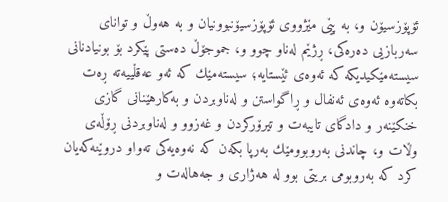ئۆپۆزسیۆن و، به‌ پێی مێژووی ئۆپۆزسیۆنبوونیان و به ‌هه‌وڵ و توانای سه‌ربازیی ده‌ره‌كی، ڕژێم له‌ناو چوو و، جموجۆڵ ده‌ستی پێكرد بۆ بونیادنانی سیسته‌مێكیدیكه‌ كه‌ ئه‌وه‌ی ئێستایه‌؛ سیسته‌مێك كه‌ ئه‌و عه‌قڵییه‌ته‌ ڕه‌ت بكاته‌وه‌ ئه‌وه‌ی ئه‌نفال و ڕاگواستن و له‌ناوبردن و به‌كارهێنانی گازی خنكێنه‌ر و دادگای تایبه‌ت و تیرۆركردن و غه‌زوو و له‌ناوبردنی ڕۆڵه‌ی وڵات و، چاندنی به‌روبوومێك به‌رپا بكه‌ن كه نه‌وه‌یه‌كی ته‌واو دروێنه‌كه‌یان كرد كه‌ به‌روبومی بریتی بوو له‌ هه‌ژاری و جه‌هاله‌ت و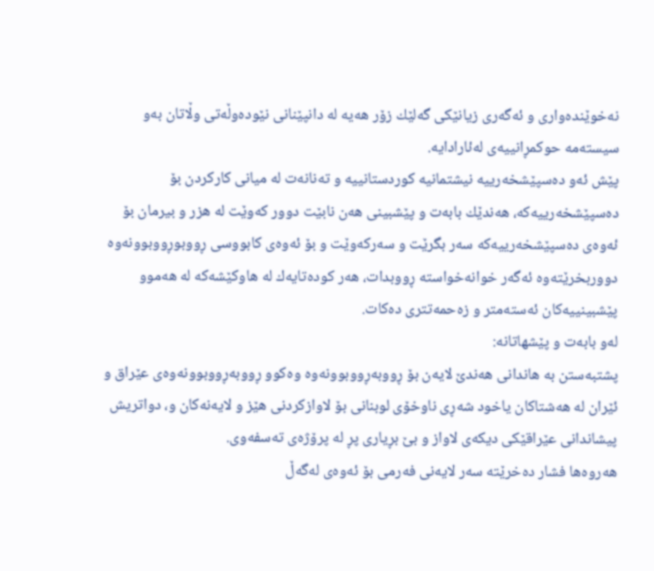نه‌خوێنده‌واری و ئه‌گه‌ری زیانێكی گه‌لێك زۆر هه‌یه‌ له‌ دانپێنانی نێوده‌وڵه‌تی وڵاتان به‌و سیسته‌مه‌ حوكمڕانییه‌ی له‌ئارادایه‌.
پێش ئه‌و ده‌سپێشخه‌رییه‌ نیشتمانیه‌ كوردستانییه‌ و ته‌نانه‌ت له‌ میانی كاركردن بۆ ده‌سپێشخه‌رییه‌كه‌، هه‌ندێك بابه‌ت و پێشبینی هه‌ن نابێت دوور كه‌وێت له‌ هزر و بیرمان بۆ ئه‌وه‌ی ده‌سپێشخه‌رییه‌كه‌ سه‌ر بگرێت و سه‌ركه‌وێت و بۆ ئه‌وه‌ی كابووسی ڕووبوڕووبوونه‌وه‌ دووربخرێته‌وه‌ ئه‌گه‌ر خوانه‌خواسته‌ ڕووبدات، هه‌ر كوده‌تایه‌ك له‌ هاوكێشه‌كه‌ له‌ هه‌موو پێشبینییه‌كان ئه‌سته‌متر و زه‌حمه‌تتری ده‌كات.
له‌و بابه‌ت و پێشهاتانه‌:
پشتبه‌ستن به‌ هاندانی هه‌ندێ لایه‌ن بۆ ڕووبەڕووبوونه‌وه‌ وه‌كوو ڕووبەڕووبوونه‌وه‌ی عێراق و ئێران له‌ هه‌شتاكان یاخود شه‌ڕی ناوخۆی لوبنانی بۆ لاوازكردنی هێز و لایه‌نه‌كان و، دواتریش پیشاندانی عێراقێكی دیكه‌ی لاواز و بێ بڕیاری پڕ له‌ پرۆژه‌ی ته‌سفه‌وی.
هه‌روه‌ها فشار ده‌خرێته‌ سه‌ر لایه‌نی فه‌رمی بۆ ئه‌وه‌ی له‌گه‌ڵ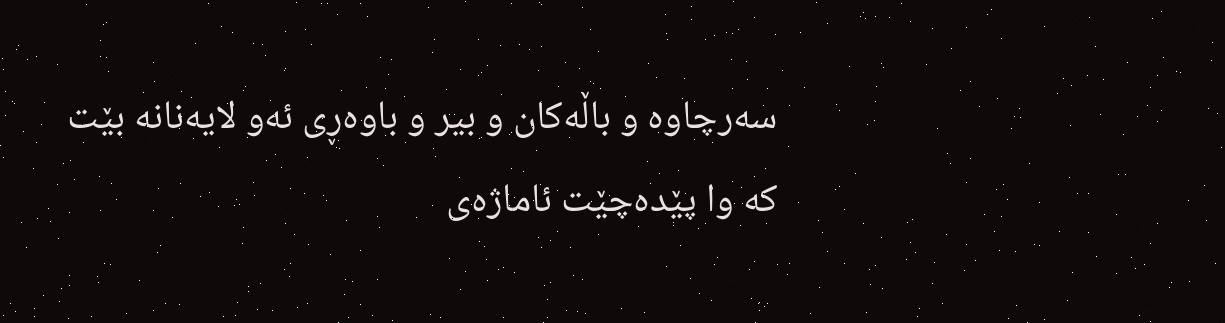سه‌رچاوه ‌و باڵه‌كان و بیر و باوه‌ڕی ئه‌و لایه‌نانه‌ بێت كه‌ وا پێده‌چێت ئاماژه‌ی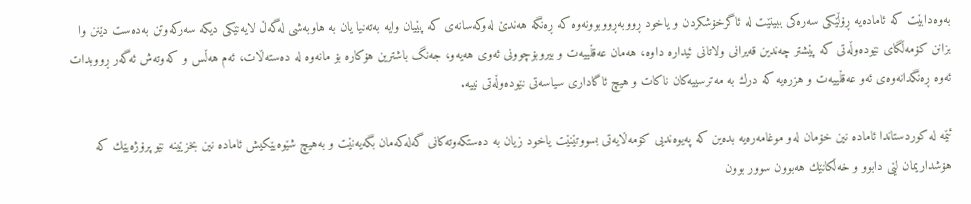به‌وه‌دابێت كه‌ ئاماده‌یه‌ ڕۆڵێكی سه‌ره‌كی ببینێت له‌ ئاگرخۆشكردن و یاخود ڕووبه‌ڕووبوونه‌وه‌ كه‌ ڕه‌نگه‌ هه‌ندێ له‌وكه‌سانه‌ی كه‌ پێیان وایه‌ به‌ته‌نیا یان به‌ هاوبه‌شی له‌گه‌ڵ لایه‌نێكی دیكه‌ سه‌ركه‌وتن به‌ده‌ست دێنن وا بزانن كۆمه‌ڵگای نێوده‌وڵه‌تی كه‌ پێشتر چه‌ندین قه‌یرانی ولاتانی ئیداره‌ داوه‌، هه‌مان عه‌قڵییه‌ت و بیروبۆچوونی ئه‌وی هه‌یه‌و، جه‌نگ باشترین هۆكاره‌ بۆ مانه‌وه‌ له‌ ده‌سته‌ڵات، ئه‌م هه‌ڵس و كه‌وته‌ش ئه‌گه‌ر ڕووبدات ئه‌وه‌ ڕه‌نگدانه‌وه‌ی ئه‌و عه‌قڵییه‌ت و هزره‌یه‌ كه‌ درك به‌ مه‌ترسییه‌كان ناكات و هیچ ئاگاداری سیاسه‌تی نێوده‌وڵه‌تی نییه‌.

ئێمه‌ له‌ كوردستاندا ئاماده‌ نین خۆمان له‌و موغامه‌ره‌یه‌ بده‌ین كه‌ په‌یوه‌ندیی كۆمه‌ڵایه‌تی بسووتێنێت یاخود زیان به ‌ده‌ستكه‌وته‌كانی گه‌له‌كه‌مان بگه‌یه‌نێت و به‌هیچ شێوه‌یێكیش ئاماده ‌نین بخزێینه‌ نێو پرۆژه‌یێك كه‌ هۆشداریمان لێی دابوو و خه‌ڵكانێك هه‌بوون سوور بوون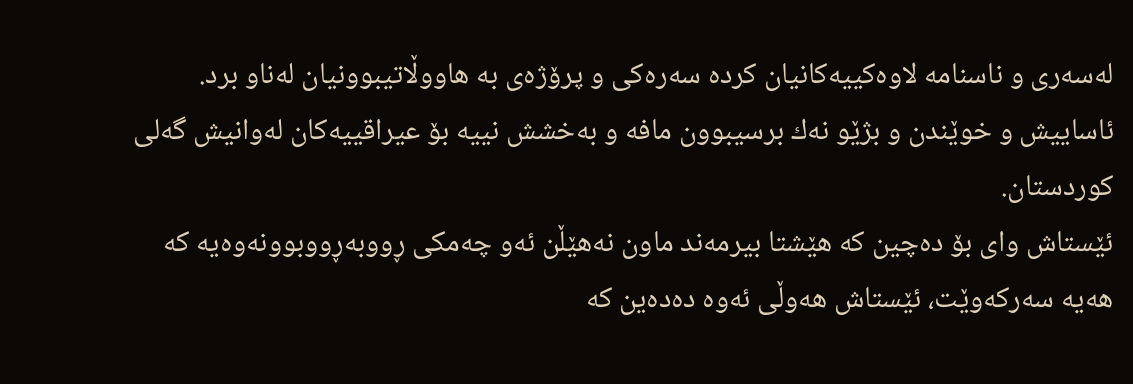له‌سه‌ری و ناسنامه‌ لاوه‌كییه‌كانیان كرده‌ سه‌ره‌كی و پرۆژه‌ی به‌ هاووڵاتیبوونیان له‌ناو برد.
ئاساییش و خوێندن و بژێو نه‌ك برسیبوون مافه‌ و به‌خشش نییه‌ بۆ عیراقییه‌كان له‌وانیش گه‌لی كوردستان.
ئێستاش وای بۆ ده‌چین كه‌ هێشتا بیرمه‌ند ماون نه‌هێڵن ئه‌و چه‌مكی ڕووبه‌ڕووبوونه‌وه‌یه‌ كه‌ هه‌یه‌ سه‌ركه‌وێت، ئێستاش هه‌وڵی ئه‌وه‌ ده‌ده‌ین كه‌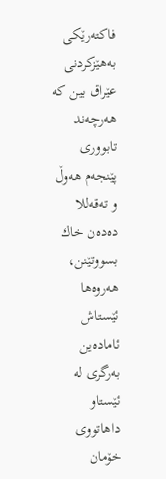فاكته‌رێكی به‌هێزكردنی عێراق بین كه‌ هه‌رچه‌ند تابووری پێنجه‌م هه‌وڵ و ته‌قه‌للا ده‌ده‌ن خاك بسووتێنن، هه‌روه‌ها ئێستاش ئاماده‌ین به‌رگری له‌ ئێستاو داهاتووی خۆمان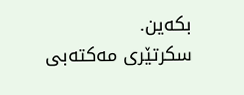بكه‌ین.
سكرتێری مه‌كته‌بی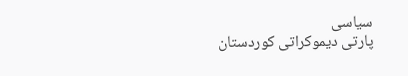سیاسی
پارتی دیموكراتی كوردستان